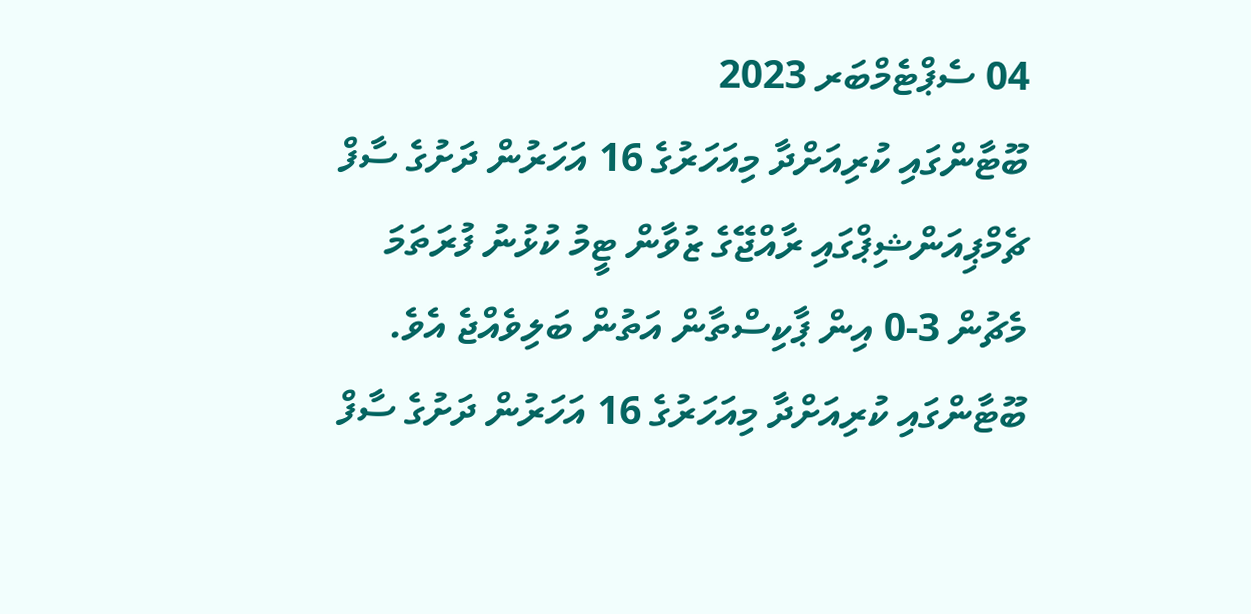04 ސެޕްޓެމްބަރ 2023
ބޫޓާންގައި ކުރިއަށްދާ މިއަހަރުގެ 16 އަހަރުން ދަށުގެ ސާފް ޗެމްޕިއަންޝިޕްގައި ރާއްޖޭގެ ޒުވާން ޓީމު ކުޅުނު ފުރަތަމަ މެޗުން 3-0 އިން ޕާކިސްތާން އަތުން ބަލިވެއްޖެ އެވެ.
ބޫޓާންގައި ކުރިއަށްދާ މިއަހަރުގެ 16 އަހަރުން ދަށުގެ ސާފް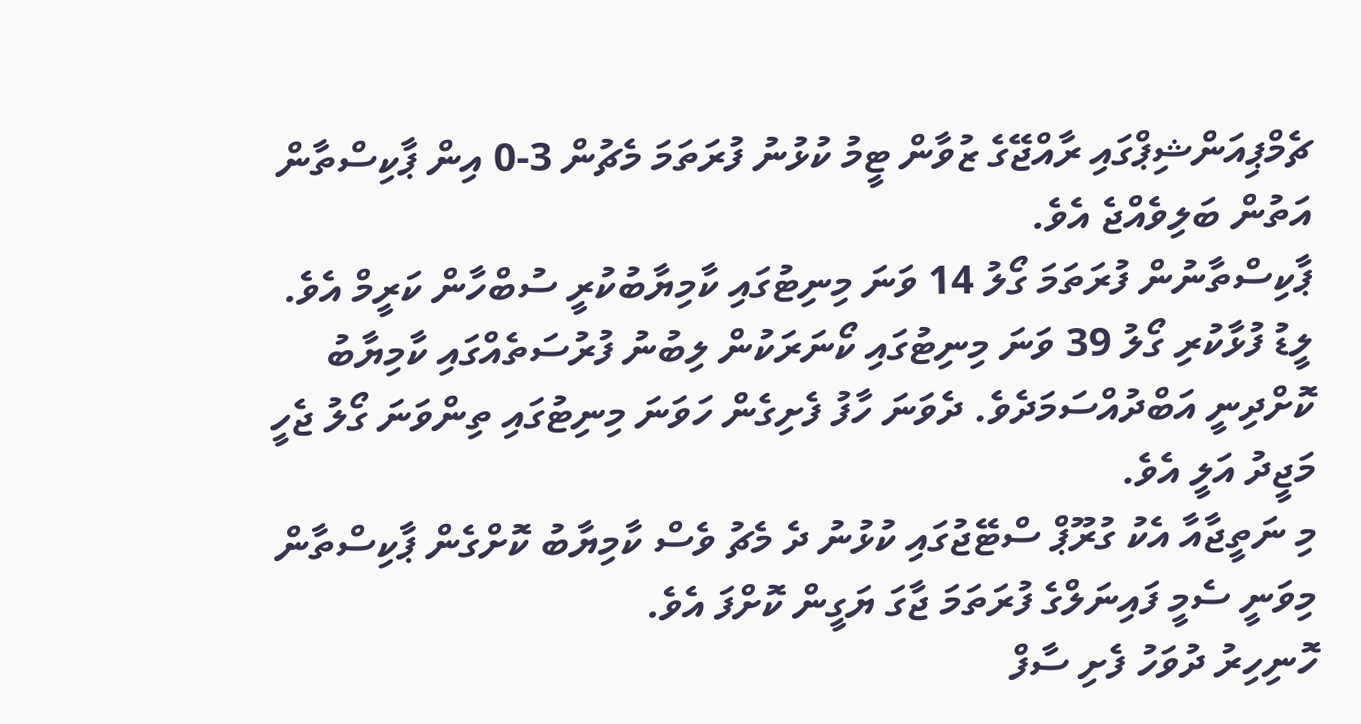ޗެމްޕިއަންޝިޕްގައި ރާއްޖޭގެ ޒުވާން ޓީމު ކުޅުނު ފުރަތަމަ މެޗުން 3-0 އިން ޕާކިސްތާން އަތުން ބަލިވެއްޖެ އެވެ.
ޕާކިސްތާނުން ފުރަތަމަ ގޯލު 14 ވަނަ މިނިޓުގައި ކާމިޔާބުކުރީ ސުބްހާން ކަރީމް އެވެ. ލީޑު ފުޅާކުރި ގޯލު 39 ވަނަ މިނިޓުގައި ކޯނަރަކުން ލިބުނު ފުރުސަތެއްގައި ކާމިޔާބު ކޮށްދިނީ އަބްދުއްސަމަދެވެ. ދެވަނަ ހާފު ފެށިގެން ހަވަނަ މިނިޓުގައި ތިންވަނަ ގޯލު ޖެހީ މަޖީދު އަލީ އެވެ.
މި ނަތީޖާއާ އެކު ގުރޫޕް ސްޓޭޖުގައި ކުޅުނު ދެ މެޗު ވެސް ކާމިޔާބު ކޮށްގެން ޕާކިސްތާން މިވަނީ ސެމީ ފައިނަލްގެ ފުރަތަމަ ޖާގަ ޔަގީން ކޮށްފަ އެވެ.
ހޮނިހިރު ދުވަހު ފެށި ސާފް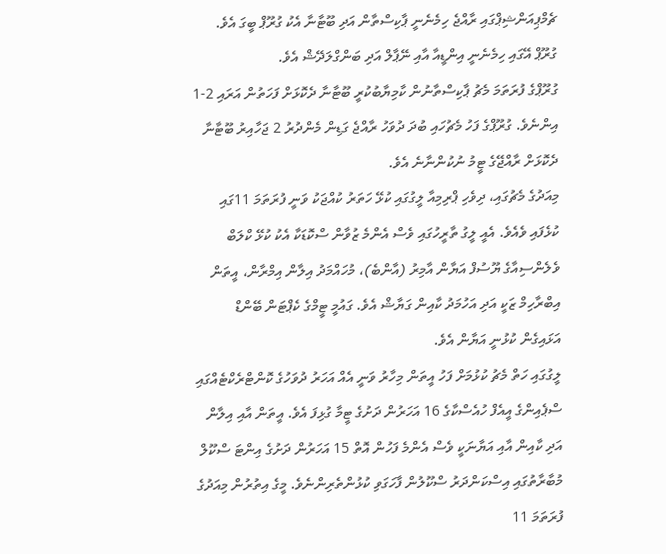ޗެމްޕިއަންޝިޕްގައި ރާއްޖެ ހިމެނެނީ ޕާކިސްތާން އަދި ބޫޓާނާ އެކު ގުރޫޕް ބީގަ އެވެ. ގުރޫޕް އޭގައި ހިމެނެނީ އިންޑީއާ އާއި ނޭޕާލް އަދި ބަންގްލަދޭޝް އެވެ.
ގުރޫޕްގެ ފުރަތަމަ މެޗު ޕާކިސްތާނުން ކާމިޔާބުކުރީ ބޫޓާނާ ދެކޮޅަށް ފަހަތުން އަރައި 2-1 އިންނެވެ. ގުރޫޕްގެ ފަހު މެޗުހައި ބުދަ ދުވަހު ރާއްޖެ ގަޑިން މެންދުރު 2 ޖަހާއިރު ބޫޓާނާ ދެކޮޅަށް ރާއްޖޭގެ ޓީމު ނުކުންނާނެ އެވެ.
މިއަދުގެ މެޗުގައި، ދިވެހި ޕްރިމިއާ ލީގުގައި ކުޅޭ ހަތަރު ކުއްޖަކު ވަނީ ފުރަތަމަ 11ގައި ކުޅެފައި ވެއެވެ. އެއީ ލީގު ތާރީހުގައި ވެސް އެންމެ ޒުވާން ސްކޮޑަކާ އެކު ކުޅޭ ކްލަބް ވެލެންސިއާގެ ޔޫސުފް އަޔާން އާމިރު (އާންބެ)، މުހައްމަދު އިލާން އިމްރާން، އީތަން އިބްރާހިމް ޒަކީ އަދި އަހުމަދު ކާއިން ގަޔާޝް އެވެ. ގައުމީ ޓީމްގެ ކެޕްޓަން ބޭންޑް އަޅައިގެން ކުޅުނީ އަޔާން އެވެ.
ލީގުގައި ހަތް މެޗު ކުޅުމަށް ފަހު އީތަން މިހާރު ވަނީ އެއް އަހަރު ދުވަހުގެ ކޮންޓްރެކްޓެއްގައި ސްޕެއިންގެ އީއެފް ހުއެސްކާގެ 16 އަހަރުން ދަށުގެ ޓީމާ ގުޅިފަ އެވެ. އީތަން އާއި އިލާން އަދި ކާއިން އާއި އަޔާނަކީ ވެސް އެންމެ ފަހުން އޮތް 15 އަހަރުން ދަށުގެ އިންޓަ ސްކޫލް މުބާރާތުގައި އިސްކަންދަރު ސްކޫލުން ފާހަގަވި ކުޅުންތެރިންނެވެ. މީގެ އިތުރުން މިއަދުގެ ފުރަތަމަ 11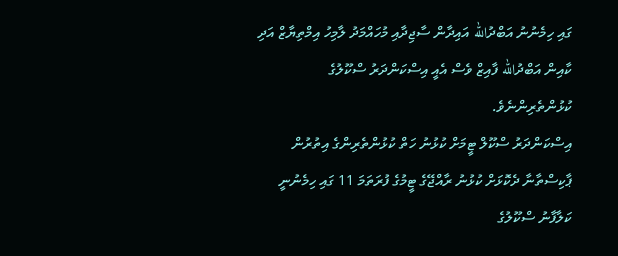ގައި ހިމެނުނު އަބްދުالله އައިދާން ސާޖިދާއި މުހައްމަދު ލާމިހު އިމްތިޔާޒް އަދި ކާއިން އަބްދުالله ފާއިޒް ވެސް އެއީ އިސްކަންދަރު ސްކޫލުގެ ކުޅުންތެރިންނެވެ.
އިސްކަންދަރު ސްކޫލް ޓީމަށް ކުޅުނު ހަތް ކުޅުންތެރިންގެ އިތުރުން ޕާކިސްތާނާ ދެކޮޅަށް ކުޅުނު ރާއްޖޭގެ ޓީމުގެ ފުރަތަމަ 11 ގައި ހިމެނުނީ ކަލާފާނު ސްކޫލުގެ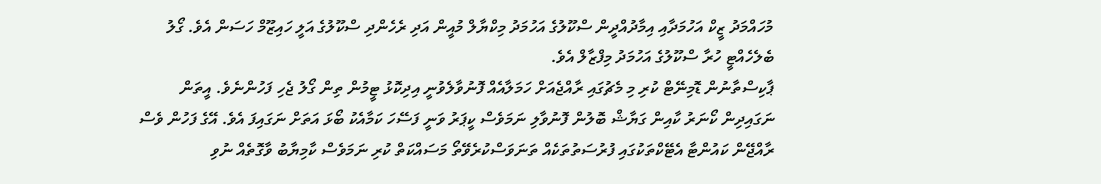މުހައްމަދު ޒީކް އަހުމަދާއި އިމާދުއްދީން ސްކޫލުގެ އަހުމަދު މިކްޔާލް މުއީން އަދި ރެހެންދި ސްކޫލުގެ އަލީ ހައިޒޫމް ހަސަން އެވެ. ގޯލު ބެލެހެއްޓީ ހުރާ ސްކޫލުގެ އަހުމަދު މިފްޒާލް އެވެ.
ޕާކިސްތާނުން ޑޮމިނޭޓް ކުރި މި މެޗުގައި ރާއްޖެއަށް ހަމަލާއެއް ފޮނުވާލެވުނީ އިދިކޮޅު ޓީމުން ތިން ގޯލު ޖެހި ފަހުންނެވެ. އީތަން ނަގައިދިން ކޯނަރު ކާއިން ގަޔާޝް ބޮލުން ފޮނުވާލި ނަމަވެސް ކީޕަރު ވަނީ ފަސޭހަ ކަމާއެކު ބޯޅަ އަތަށް ނަގައިފަ އެވެ. އޭގެ ފަހުން ވެސް ރާއްޖޭން ކައުންޓާ އެޓޭކްތަކުގައި ފުރުސަތުތަކެއް ތަނަވަސްކުރެވޭތޯ މަސައްކަތް ކުރި ނަމަވެސް ކާމިޔާބު ވާގޮތެއް ނުވި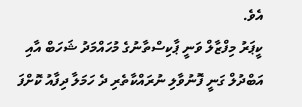އެވެ.
ކީޕަރު މިފްޒާލް ވަނީ ޕާކިސްތާނުގެ މުހައްމަދު ޝަހަބް އާއި އަބްދުލް ގަނީ ފޮނުވާލި ނުރައްކާތެރި ދެ ހަމަލާ ދިފާއު ކޮށްފަ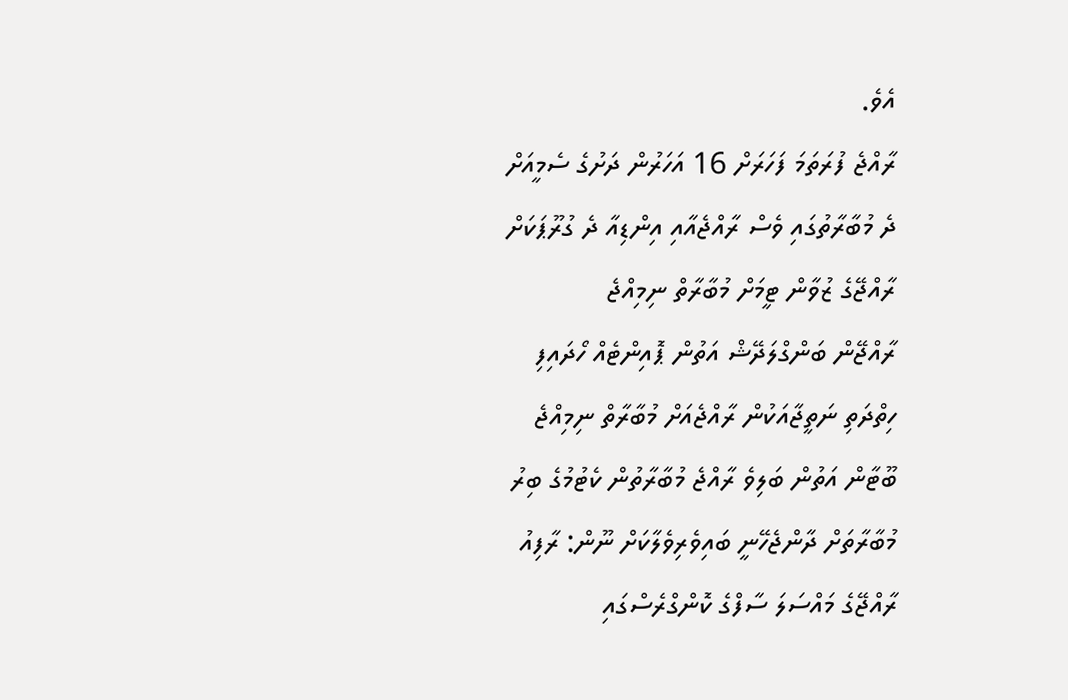އެވެ.
ރާއްޖެ ފުރަތަމަ ފަހަރަށް 16 އަހަރުން ދަށުގެ ސެމީއަށް
ދެ މުބާރާތުގައި ވެސް ރާއްޖެއާއި އިންޑިއާ ދެ ގުރޫޕަކަށް
ރާއްޖޭގެ ޒުވާން ޓީމަށް މުބާރާތް ނިމިއްޖެ
ރާއްޖޭން ބަންގްލަދޭޝް އަތުން ޕޮއިންޓެއް ހޯދައިފި
ހިތްދަތި ނަތީޖާއަކުން ރާއްޖެއަށް މުބާރާތް ނިމިއްޖެ
ބޫޓާން އަތުން ބަލިވެ ރާއްޖެ މުބާރާތުން ކެޓުމުގެ ބިރު
މުބާރާތަށް ދާންޖެހޭނީ ބައިވެރިވެލާކަށް ނޫން: ރާފިއު
ރާއްޖޭގެ މައްސަލަ ސާފްގެ ކޮންގްރެސްގައި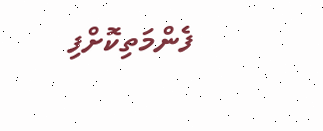ފެންމަތިކޮށްފި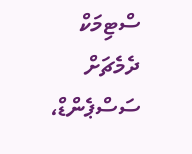ސްޓިމަކް ދެމެޗަށް ސަސްޕެންޑް،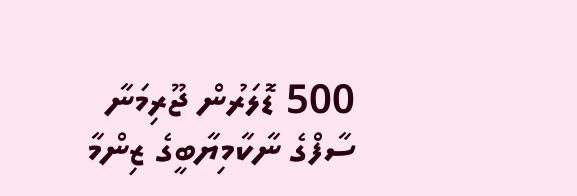500 ޑޮލަރުން ޖޫރިމަނާ
ސާފްގެ ނާކާމިޔާބީގެ ޒިންމާ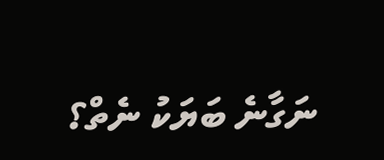ނަގާނެ ބަޔަކު ނެތް؟